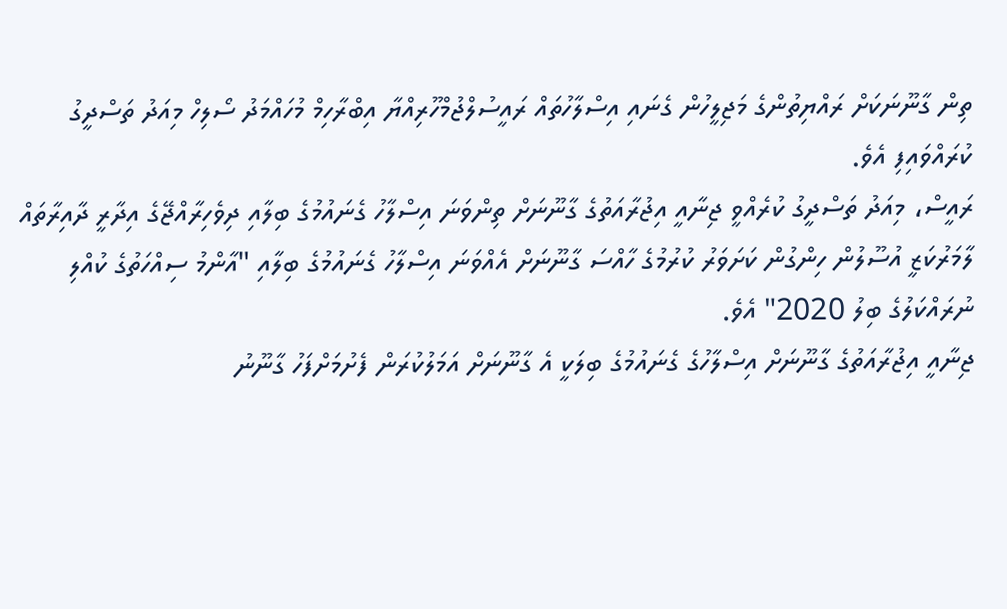ތިން ގާނޫނަކަށް ރައްޔިތުންގެ މަޖިލީހުން ގެނައި އިސްލާހުތައް ރައީސުލްޖުމްހޫރިއްޔާ އިބްރާހިމް މުހައްމަދު ސޯލިހް މިއަދު ތަސްދީގު ކުރައްވައިފި އެވެ.
ރައީސް، މިއަދު ތަސްދީގު ކުރެއްވީ ޖިނާއީ އިޖުރާއަތުގެ ގާނޫނަށް ތިންވަނަ އިސްލާހު ގެނައުމުގެ ބިލާއި ދިވެހިރާއްޖޭގެ އިދާރީ ދާއިރާތައް ލާމަރުކަޒީ އުސޫލުން ހިންގުން ކަށަވަރު ކުރުމުގެ ހާއްސަ ގާނޫނަށް އެއްވަނަ އިސްލާހު ގެނައުމުގެ ބިލާއި "އާންމު ސިއްހަތުގެ ކުއްލި ނުރައްކަލުގެ ބިލު 2020" އެވެ.
ޖިނާއީ އިޖުރާއަތުގެ ގާނޫނަށް އިސްލާހުގެ ގެނައުމުގެ ބިލަކީ އެ ގާނޫނަށް އަމަލުކުރަން ފެށުމަށްފަހު ގާނޫނު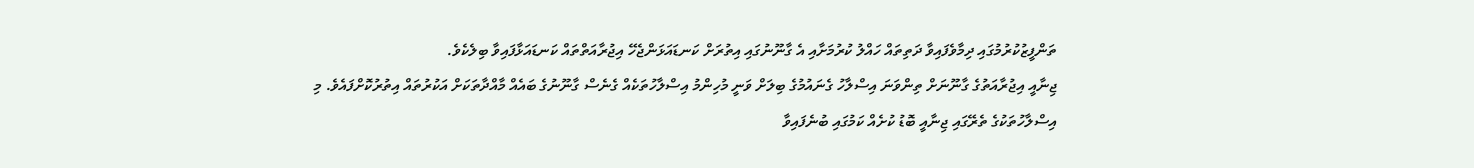ތަންފީޒުކުރުމުގައި ދިމާވެފައިވާ ދަތިތައް ހައްލު ކުރުމަށާއި އެ ގާނޫނުގައި އިތުރަށް ކަނޑައަޅަންޖެހޭ އިޖުރާއަތްތައް ކަނޑައަޅާފައިވާ ބިލެކެވެ.
ޖިނާއީ އިޖުރާއަތުގެ ގާނޫނަށް ތިންވަނަ އިސްލާހު ގެނައުމުގެ ބިލަށް ވަނީ މުހިންމު އިސްލާހުތަކެއް ގެނެސް ގާނޫނުގެ ބައެއް މާއްދާތަކަށް އަކުރުތައް އިތުރުކޮށްފައެވެ. މި އިސްލާހުތަކުގެ ތެރޭގައި ޖިނާއީ ބޮޑު ކުށެއް ކަމުގައި ބުނެފައިވާ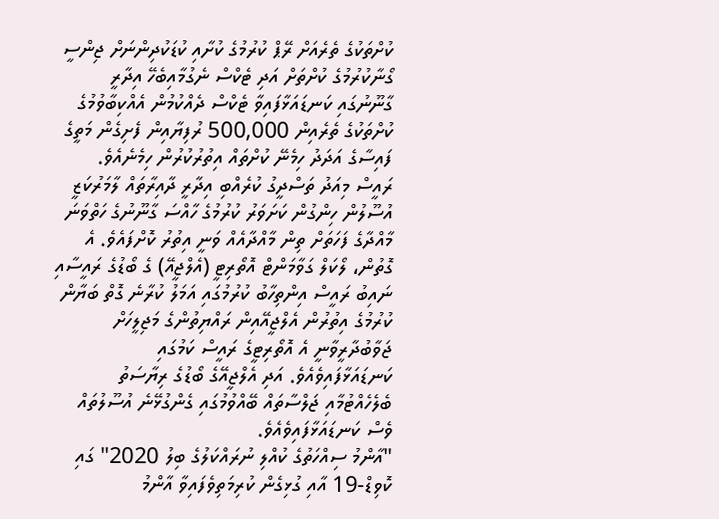ކުށްތަކުގެ ތެރެއަށް ރޭޕް ކުރުމުގެ ކުށާއި ކުޑަކުދިންނަށް ޖިންސީ ގޯނާކުރުމުގެ ކުށްތަށް އަދި ޓެކްސް ނެގުމާއިބެހޭ އިދާރީ ގާނޫނުގައި ކަނޑައަޅާފައިވާ ޓެކްސް ދެއްކުމުން އެއްކިބާވުމުގެ ކުށްތަކުގެ ތެރެއިން 500,000 ރުފިޔާއިން ފެށިގެން މަތީގެ ފައިސާގެ އަދަދު ހިމެނޭ ކުށްތައް އިތުރުކުރުން ހިމެނެއެވެ.
ރައީސް މިއަދު ތަސްދީގު ކުރެއްބި އިދާރީ ދާއިރާތައް ލާމަރުކަޒީ އުސޫލުން ހިންގުން ކަށަވަރު ކުރުމުގެ ހާއްސަ ގާނޫނުގެ ހަތްވަނަ މާއްދާގެ ފަހަތަށް ތިން މާއްދާއެއް ވަނީ އިތުރު ކޮށްފައެވެ. އެ ގޮތުން، ލޯކަލް ގަވާމަންޓް އޮތޯރިޓީ (އެލްޖީއޭ) ގެ ބޯޑުގެ ރައީސާއި ނައިބު ރައީސް އިންތިހާބު ކުރުމުގައި އަމަލު ކުރާނެ ގޮތް ބަޔާން ކުރުމުގެ އިތުރުން އެލްޖީއޭއިން ރައްޔިތުންގެ މަޖިލީހަށް ޖަވާބުދާރީވާނީ އެ އޮތޯރިޓީގެ ރައީސް ކަމުގައި ކަނޑައަޅާފައިވެއެވެ. އަދި އެލްޖީއޭގެ ބޯޑުގެ ރިޔާސަތު ބެލެހެއްޓުމާއި ޖަލްސާތައް ބޭއްވުމުގައި ގެންގުޅޭނެ އުސޫލުތައް ވެސް ކަނޑައަޅާފައިވެއެވެ.
"އާންމު ސިއްހަތުގެ ކުއްލި ނުރައްކަލުގެ ބިލު 2020" ގައި ކޮވިޑް-19 އާއި ގުޅިގެން ކުރިމަތިވެފައިވާ އާންމު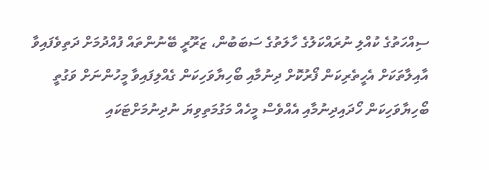ސިއްހަތުގެ ކުއްލި ނުރައްކަލުގެ ހާލަތުގެ ސަބަބުން، ޒަރޫރީ ބޭނުންތައް ފުއްދުމަށް ދަތިވެފައިވާ އާއިލާތަކަށް އެހީތެރިކަން ފޯރުކޮށް ދިނުމާއި ބޯހިޔާވަހިކަން ގެއްލިފައިވާ މީހުންނަށް ވަގުތީ ބޯހިޔާވަހިކަން ހޯދައިދިނުމާއި އެއްވެސް މީހެއް މަގުމަތިވިޔަ ނުދިނުމަށްޓަކައި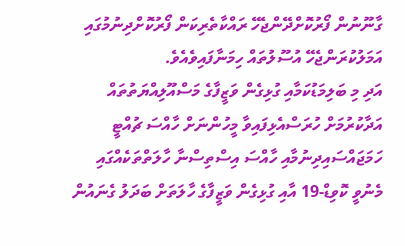ގާނޫނުން ފޯރުކޮށްދޭންޖެހޭ ރައްކާތެރިކަން ފޯރުކޮށްދިނުމުގައި އަމަލުކުރަންޖެހޭ އުސޫލުތައް ހިމަނާފައިވެއެވެ.
އަދި މި ބަލިމަޑުކަމާއި ގުޅިގެން ވަޒީފާގެ މަސްއޫލިއްޔަތުތައް އަދާކުރުމަށް ހުރަސްއެޅިފައިވާ މީހުންނަށް ހާއްސަ ޗުއްޓީ ހަމަޖައްސައިދިނުމާއި ހާއްސަ އިސްތިސްނާ ހާލަތްތަކެއްގައި މެނުވީ ކޮވިޑް-19 އާއި ގުޅިގެން ވަޒީފާގެ ހާލަތަށް ބަދަލު ގެނައުން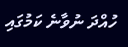ހުއްދަ ނުވާނެ ކަމުގައި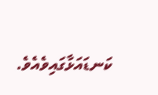ކަނޑައަޅާގައިވެއެވެ.